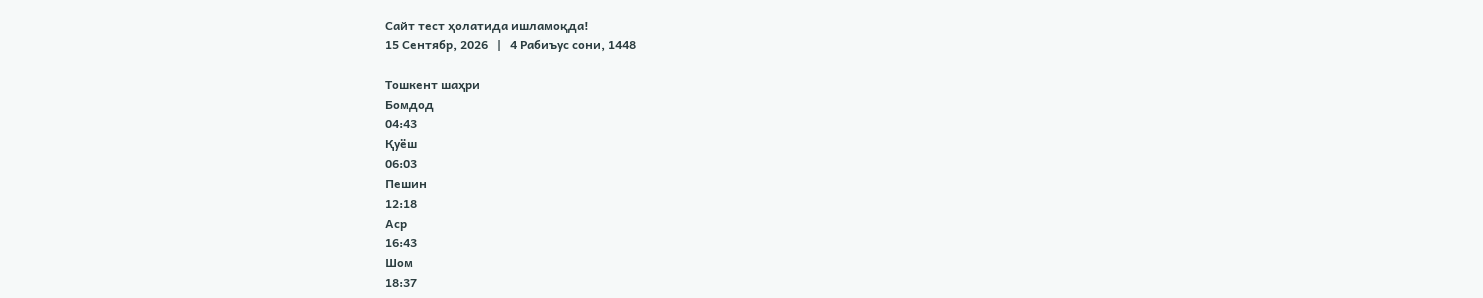Сайт тест ҳолатида ишламоқда!
15 Сентябр, 2026   |   4 Рабиъус сони, 1448

Тошкент шаҳри
Бомдод
04:43
Қуёш
06:03
Пешин
12:18
Аср
16:43
Шом
18:37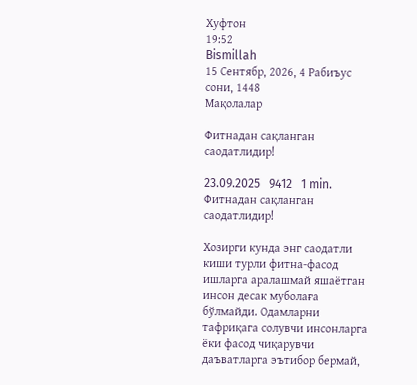Хуфтон
19:52
Bismillah
15 Сентябр, 2026, 4 Рабиъус сони, 1448
Мақолалар

Фитнадан сақланган саодатлидир!

23.09.2025   9412   1 min.
Фитнадан сақланган саодатлидир!

Хозирги кунда энг саодатли киши турли фитна-фасод ишларга аралашмай яшаётган инсон десак муболаға бўлмайди. Одамларни тафриқага солувчи инсонларга ёки фасод чиқарувчи даъватларга эътибор бермай,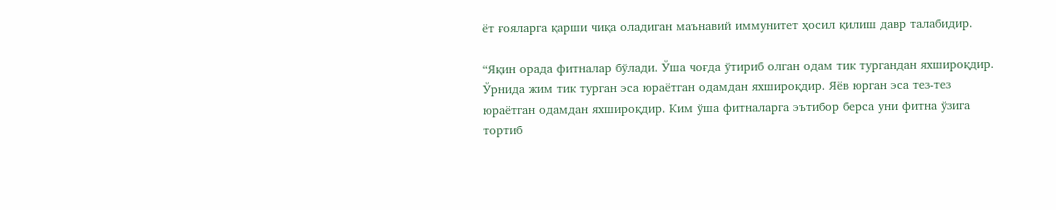ёт ғояларга қарши чиқа оладиган маънавий иммунитет ҳосил қилиш давр талабидир.

“Яқин орада фитналар бўлади. Ўша чоғда ўтириб олган одам тик тургандан яхшироқдир. Ўрнида жим тик турган эса юраётган одамдан яхшироқдир. Яёв юрган эса тез-тез юраётган одамдан яхшироқдир. Ким ўша фитналарга эътибор берса уни фитна ўзига тортиб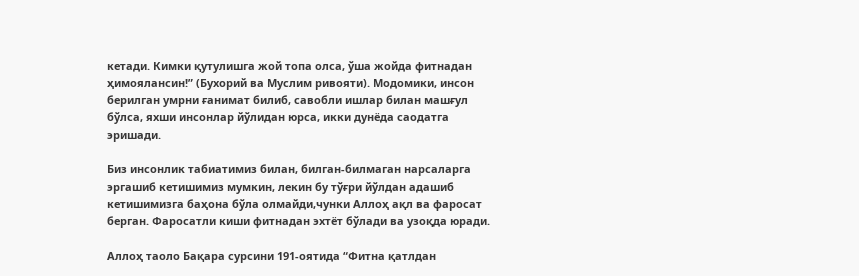кетади. Кимки қутулишга жой топа олса, ўша жойда фитнадан ҳимоялансин!” (Бухорий ва Муслим ривояти). Модомики, инсон берилган умрни ғанимат билиб, савобли ишлар билан машғул бўлса, яхши инсонлар йўлидан юрса, икки дунёда саодатга эришади.

Биз инсонлик табиатимиз билан, билган-билмаган нарсаларга эргашиб кетишимиз мумкин, лекин бу тўғри йўлдан адашиб кетишимизга баҳона бўла олмайди,чунки Аллоҳ ақл ва фаросат берган. Фаросатли киши фитнадан эхтёт бўлади ва узоқда юради.

Аллоҳ таоло Бақара сурсини 191-оятида “Фитна қатлдан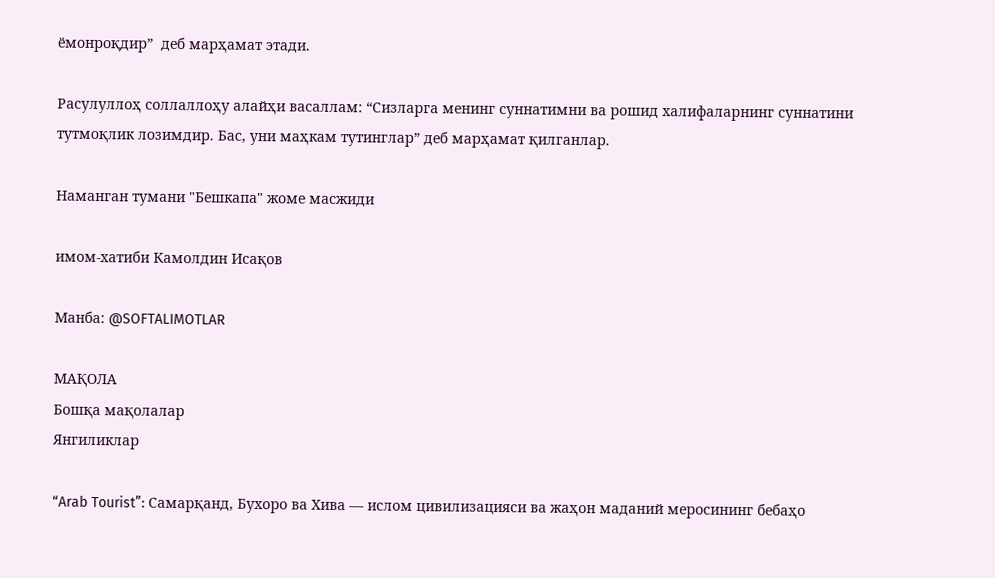ёмонроқдир”  деб марҳамат этади.

Расулуллоҳ соллаллоҳу алайҳи васаллам: “Сизларга менинг суннатимни ва рошид халифаларнинг суннатини тутмоқлик лозимдир. Бас, уни маҳкам тутинглар” деб марҳамат қилганлар.

Наманган тумани "Бешкапа" жоме масжиди

имом-хатиби Камолдин Исақов

Манба: @SOFTALIMOTLAR

МАҚОЛА
Бошқа мақолалар
Янгиликлар

“Arab Tourist”: Самарқанд, Бухоро ва Хива — ислом цивилизацияси ва жаҳон маданий меросининг бебаҳо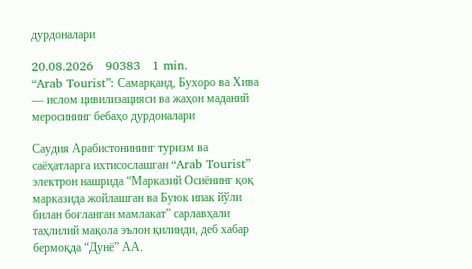дурдоналари

20.08.2026   90383   1 min.
“Arab Tourist”: Самарқанд, Бухоро ва Хива — ислом цивилизацияси ва жаҳон маданий меросининг бебаҳо дурдоналари

Саудия Арабистонининг туризм ва саёҳатларга ихтисослашган “Arab Tourist” электрон нашрида “Марказий Осиёнинг қоқ марказида жойлашган ва Буюк ипак йўли билан боғланган мамлакат” сарлавҳали таҳлилий мақола эълон қилинди, деб хабар бермоқда “Дунё” АА.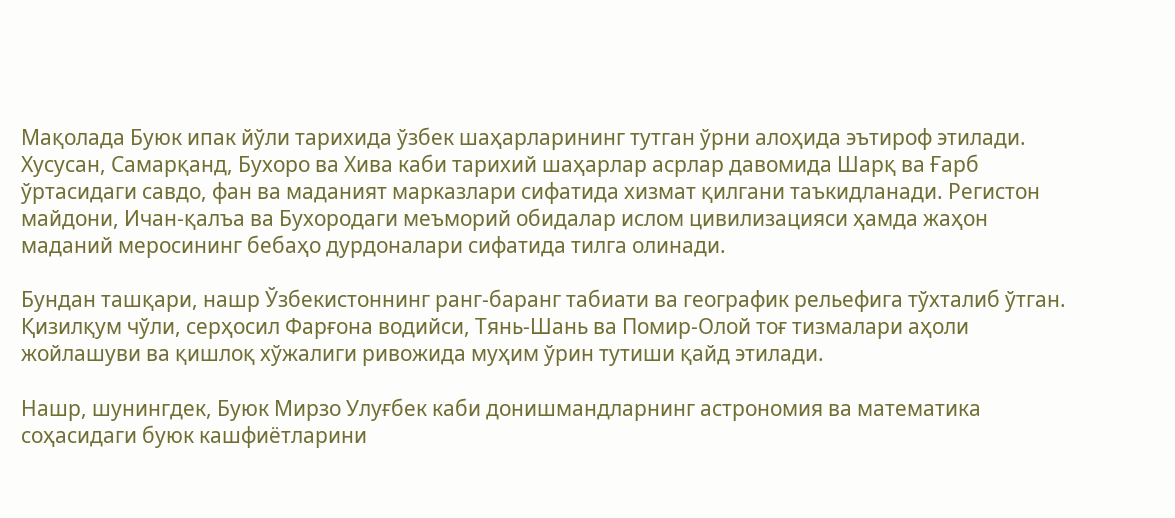Мақолада Буюк ипак йўли тарихида ўзбек шаҳарларининг тутган ўрни алоҳида эътироф этилади. Хусусан, Самарқанд, Бухоро ва Хива каби тарихий шаҳарлар асрлар давомида Шарқ ва Ғарб ўртасидаги савдо, фан ва маданият марказлари сифатида хизмат қилгани таъкидланади. Регистон майдони, Ичан-қалъа ва Бухородаги меъморий обидалар ислом цивилизацияси ҳамда жаҳон маданий меросининг бебаҳо дурдоналари сифатида тилга олинади.

Бундан ташқари, нашр Ўзбекистоннинг ранг-баранг табиати ва географик рельефига тўхталиб ўтган. Қизилқум чўли, серҳосил Фарғона водийси, Тянь-Шань ва Помир-Олой тоғ тизмалари аҳоли жойлашуви ва қишлоқ хўжалиги ривожида муҳим ўрин тутиши қайд этилади.

Нашр, шунингдек, Буюк Мирзо Улуғбек каби донишмандларнинг астрономия ва математика соҳасидаги буюк кашфиётларини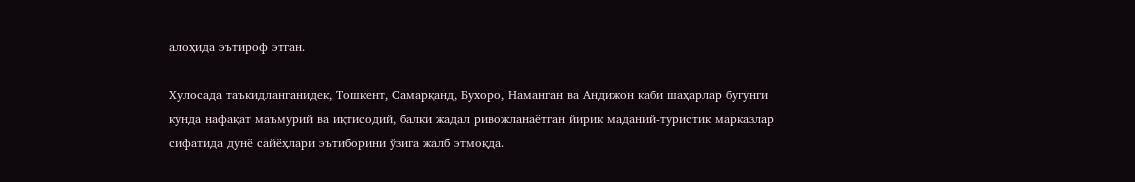алоҳида эътироф этган.

Хулосада таъкидланганидек, Тошкент, Самарқанд, Бухоро, Наманган ва Андижон каби шаҳарлар бугунги кунда нафақат маъмурий ва иқтисодий, балки жадал ривожланаётган йирик маданий-туристик марказлар сифатида дунё сайёҳлари эътиборини ўзига жалб этмоқда.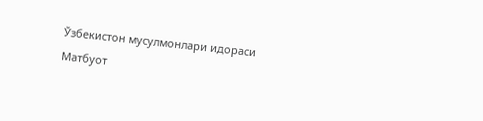Ўзбекистон мусулмонлари идораси Матбуот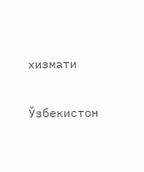хизмати

Ўзбекистон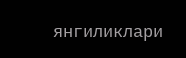янгиликлари